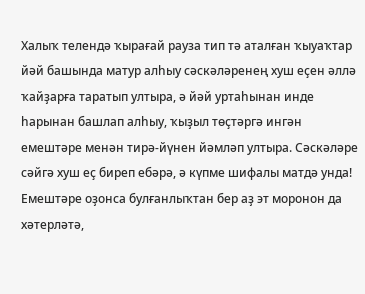Халыҡ телендә ҡырағай рауза тип тә аталған ҡыуаҡтар йәй башында матур алһыу сәскәләренең хуш еҫен әллә ҡайҙарға таратып ултыра, ә йәй уртаһынан инде һарынан башлап алһыу, ҡыҙыл төҫтәргә ингән емештәре менән тирә-йүнен йәмләп ултыра. Сәскәләре сәйгә хуш еҫ биреп ебәрә, ә күпме шифалы матдә унда!
Емештәре оҙонса булғанлыҡтан бер аҙ эт моронон да хәтерләтә,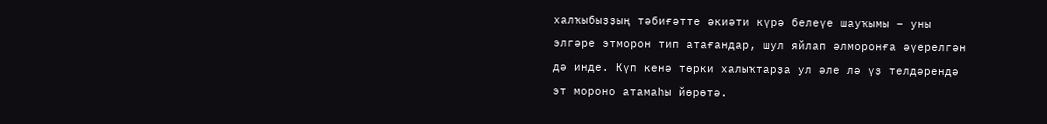халҡыбыҙҙың тәбиғәтте әкиәти күрә белеүе шауҡымы – уны элгәре этморон тип атағандар, шул яйлап әлморонға әүерелгән дә инде. Күп кенә төрки халыҡтарҙа ул әле лә үҙ телдәрендә эт мороно атамаһы йөрөтә.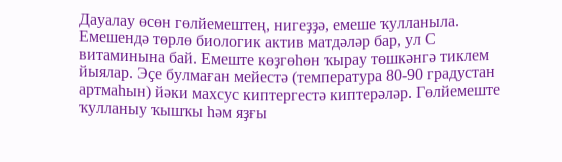Дауалау өсөн гөлйемештең, нигеҙҙә, емеше ҡулланыла. Емешендә төрлө биологик актив матдәләр бар, ул С витаминына бай. Емеште көҙгөһөн ҡырау төшкәнгә тиклем йыялар. Эҫе булмаған мейестә (температура 80-90 градустан артмаһын) йәки махсус киптергестә киптерәләр. Гөлйемеште ҡулланыу ҡышҡы һәм яҙғы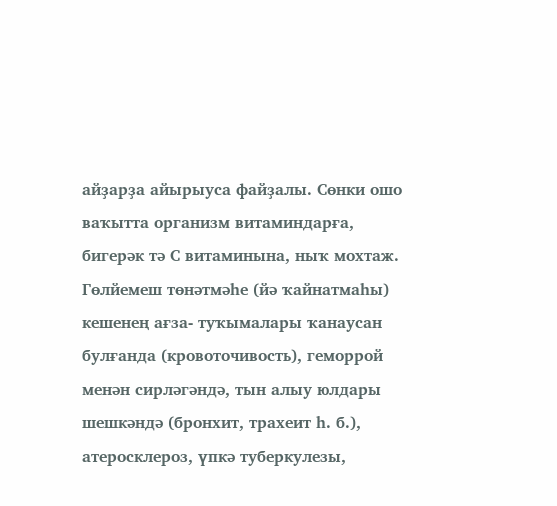айҙарҙа айырыуса файҙалы. Сөнки ошо ваҡытта организм витаминдарға, бигерәк тә С витаминына, ныҡ мохтаж. Гөлйемеш төнәтмәһе (йә ҡайнатмаһы) кешенең ағза- туҡымалары ҡанаусан булғанда (кровоточивость), геморрой менән сирләгәндә, тын алыу юлдары шешкәндә (бронхит, трахеит һ. б.), атеросклероз, үпкә туберкулезы,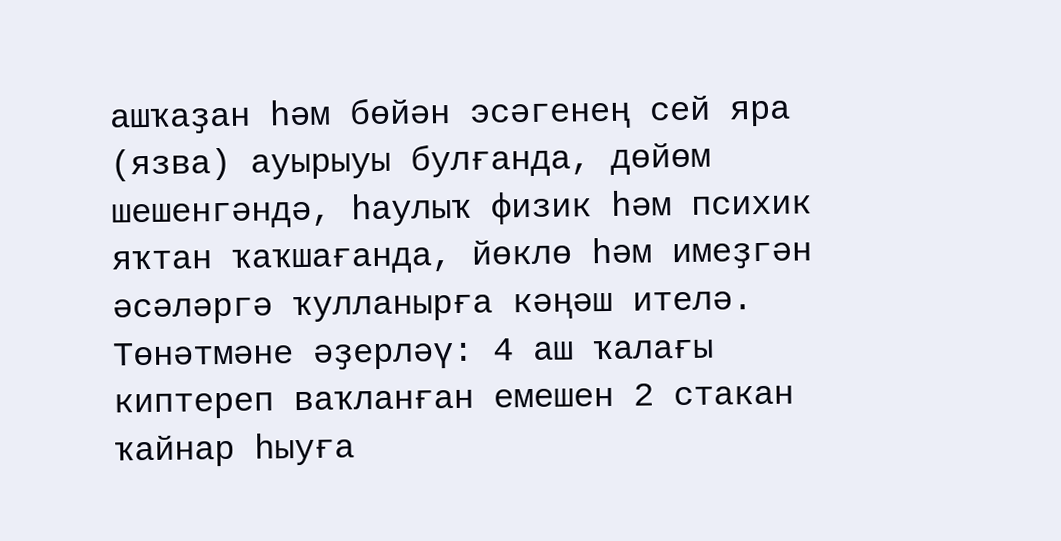ашҡаҙан һәм бөйән эсәгенең сей яра (язва) ауырыуы булғанда, дөйөм шешенгәндә, һаулыҡ физик һәм психик яҡтан ҡаҡшағанда, йөклө һәм имеҙгән әсәләргә ҡулланырға кәңәш ителә. Төнәтмәне әҙерләү: 4 аш ҡалағы киптереп ваҡланған емешен 2 стакан ҡайнар һыуға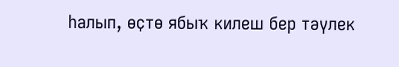һалып, өҫтө ябыҡ килеш бер тәүлек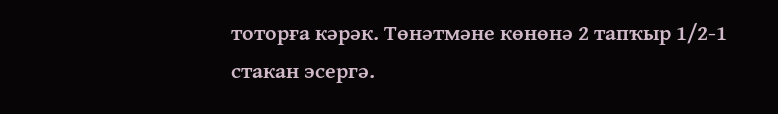тоторға кәрәк. Төнәтмәне көнөнә 2 тапҡыр 1/2-1 стакан эсергә.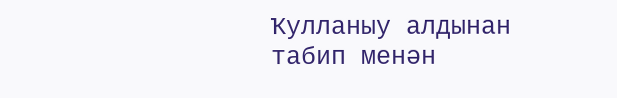Ҡулланыу алдынан табип менән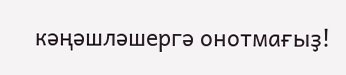кәңәшләшергә онотмағыҙ!